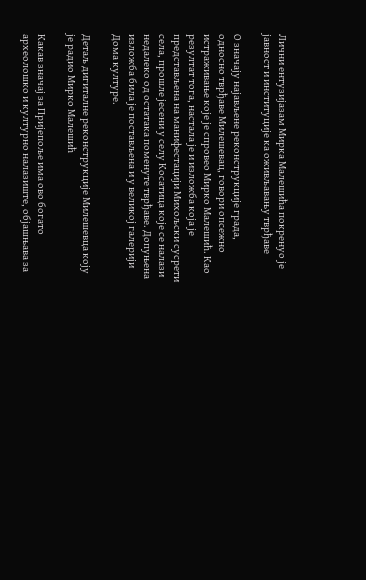Лични ентузијазам Мирка Малешића покренуо је јавност и институције ка оживљавању тврђаве

О значају најављене реконструкције града, односно тврђаве Милешевац, говори опсежно истраживање које је спровео Мирко Малешић. Као резултат тога, настала је и изложба која је представљена на манифестацији Михољски сусрети села, прошле јесени у селу Косатица које се налази недалеко од остатака поменуте тврђаве. Допуњена изложба била је постављена и у великој галерији Дома културе.

Детаљ дигиталне реконструкције Милешевца коју је радио Мирко Малешић

Какав значај за Пријепоље има ово богато археолошко и културно налазиште, објашњава за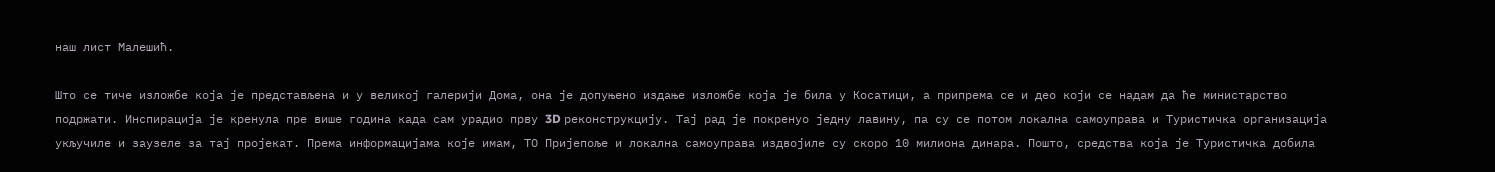наш лист Малешић.

Што се тиче изложбе која је представљена и у великој галерији Дома, она је допуњено издање изложбе која је била у Косатици, а припрема се и део који се надам да ће министарство подржати. Инспирација је кренула пре више година када сам урадио прву 3D реконструкцију. Тај рад је покренуо једну лавину, па су се потом локална самоуправа и Туристичка организација укључиле и заузеле за тај пројекат. Према информацијама које имам, ТО Пријепоље и локална самоуправа издвојиле су скоро 10 милиона динара. Пошто, средства која је Туристичка добила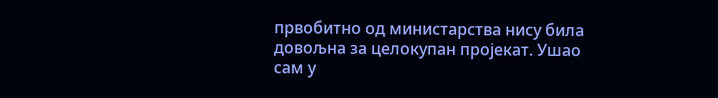првобитно од министарства нису била довољна за целокупан пројекат. Ушао сам у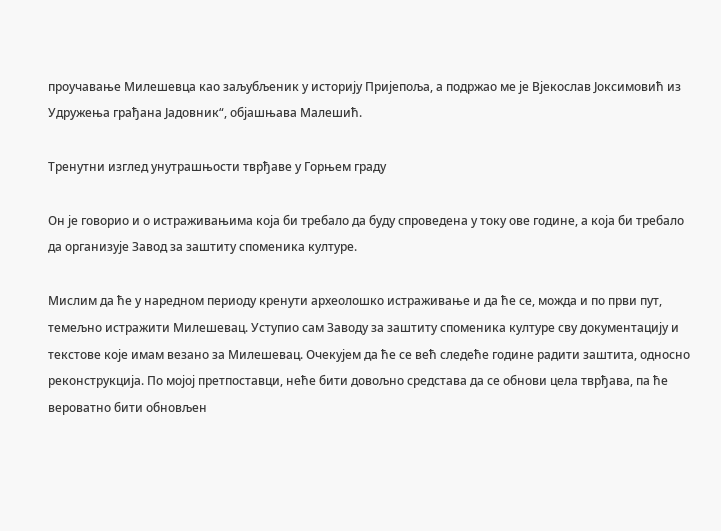проучавање Милешевца као заљубљеник у историју Пријепоља, а подржао ме је Вјекослав Јоксимовић из Удружења грађана Јадовник“, објашњава Малешић.

Тренутни изглед унутрашњости тврђаве у Горњем граду

Он је говорио и о истраживањима која би требало да буду спроведена у току ове године, а која би требало да организује Завод за заштиту споменика културе.

Мислим да ће у наредном периоду кренути археолошко истраживање и да ће се, можда и по први пут, темељно истражити Милешевац. Уступио сам Заводу за заштиту споменика културе сву документацију и текстове које имам везано за Милешевац. Очекујем да ће се већ следеће године радити заштита, односно реконструкција. По мојој претпоставци, неће бити довољно средстава да се обнови цела тврђава, па ће вероватно бити обновљен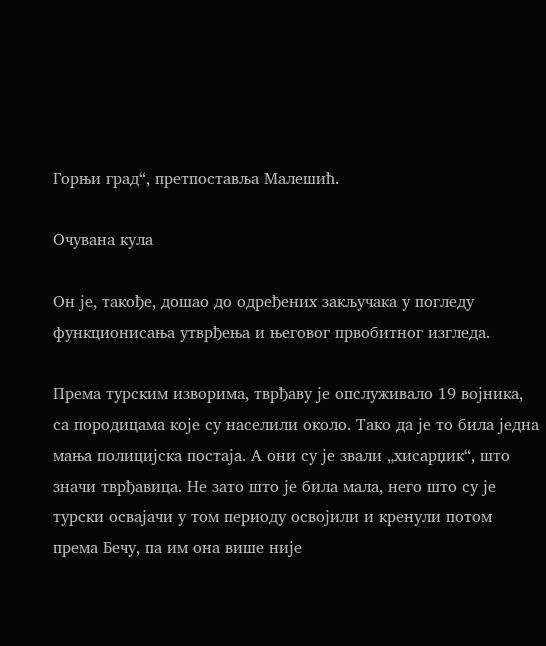Горњи град“, претпоставља Малешић.

Очувана кула

Он је, такође, дошао до одређених закључака у погледу функционисања утврђења и његовог првобитног изгледа.

Према турским изворима, тврђаву је опслуживало 19 војника, са породицама које су населили около. Тако да је то била једна мања полицијска постаја. А они су је звали „хисарџик“, што значи тврђавица. Не зато што је била мала, него што су је турски освајачи у том периоду освојили и кренули потом према Бечу, па им она више није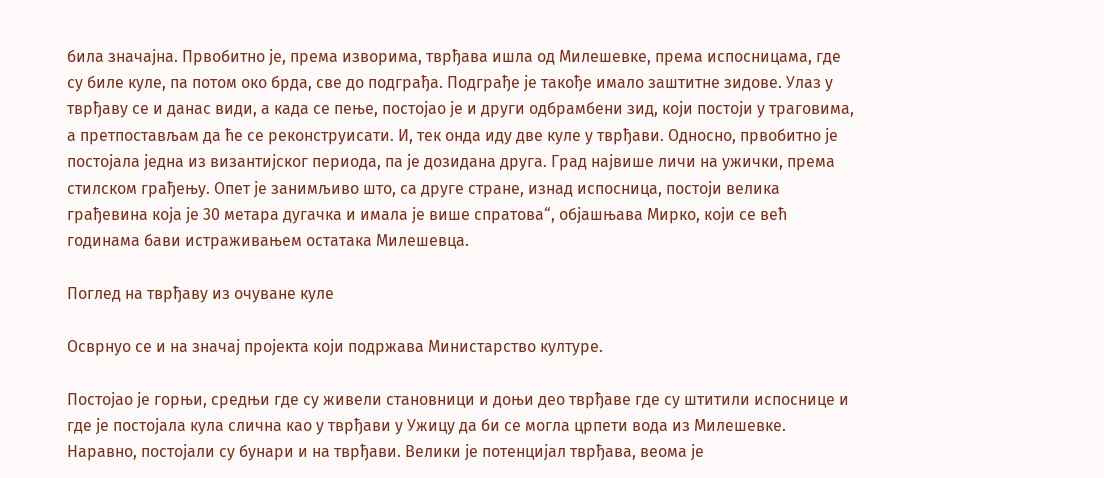била значајна. Првобитно је, према изворима, тврђава ишла од Милешевке, према испосницама, где су биле куле, па потом око брда, све до подграђа. Подграђе је такође имало заштитне зидове. Улаз у тврђаву се и данас види, а када се пење, постојао је и други одбрамбени зид, који постоји у траговима, а претпостављам да ће се реконструисати. И, тек онда иду две куле у тврђави. Односно, првобитно је постојала једна из византијског периода, па је дозидана друга. Град највише личи на ужички, према стилском грађењу. Опет је занимљиво што, са друге стране, изнад испосница, постоји велика грађевина која је 30 метара дугачка и имала је више спратова“, објашњава Мирко, који се већ годинама бави истраживањем остатака Милешевца.

Поглед на тврђаву из очуване куле

Осврнуо се и на значај пројекта који подржава Министарство културе.

Постојао је горњи, средњи где су живели становници и доњи део тврђаве где су штитили испоснице и где је постојала кула слична као у тврђави у Ужицу да би се могла црпети вода из Милешевке. Наравно, постојали су бунари и на тврђави. Велики је потенцијал тврђава, веома је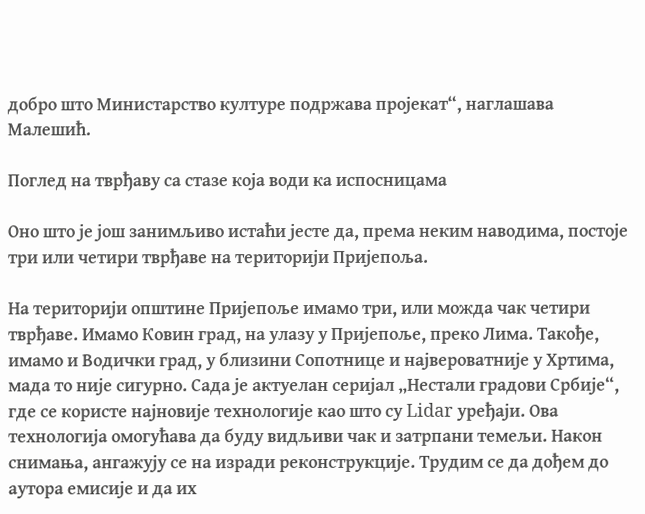добро што Министарство културе подржава пројекат“, наглашава Малешић.

Поглед на тврђаву са стазе која води ка испосницама

Оно што је још занимљиво истаћи јесте да, према неким наводима, постоје три или четири тврђаве на територији Пријепоља.

На територији општине Пријепоље имамо три, или можда чак четири тврђаве. Имамо Ковин град, на улазу у Пријепоље, преко Лима. Такође, имамо и Водички град, у близини Сопотнице и највероватније у Хртима, мада то није сигурно. Сада је актуелан серијал „Нестали градови Србије“, где се користе најновије технологије као што су Lidar уређаји. Ова технологија омогућава да буду видљиви чак и затрпани темељи. Након снимања, ангажују се на изради реконструкције. Трудим се да дођем до аутора емисије и да их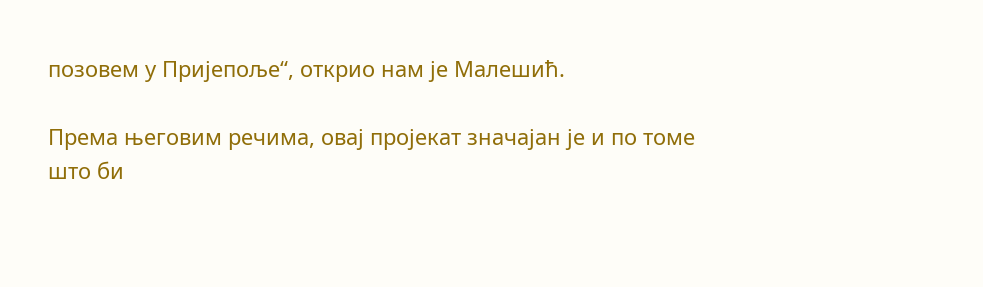позовем у Пријепоље“, открио нам је Малешић.

Према његовим речима, овај пројекат значајан је и по томе што би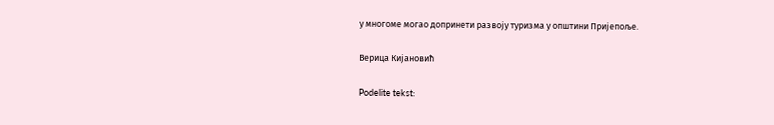у многоме могао допринети развоју туризма у општини Пријепоље.

Верица Кијановић

Podelite tekst: